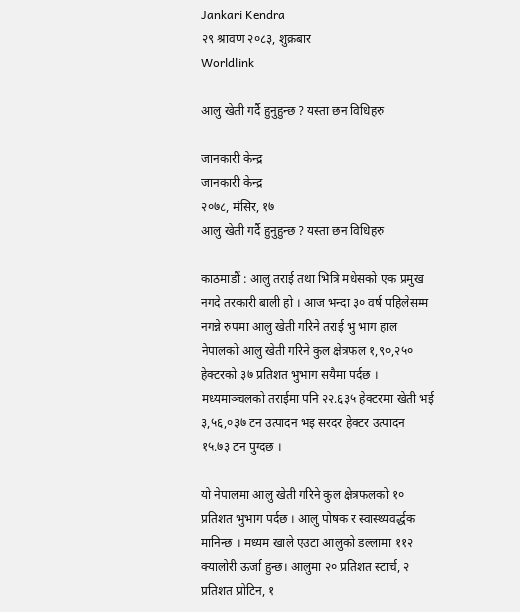Jankari Kendra
२९ श्रावण २०८३, शुक्रबार
Worldlink

आलु खेती गर्दै हुनुहुन्छ ? यस्ता छन विधिहरु

जानकारी केन्द्र
जानकारी केन्द्र
२०७८, मंसिर, १७
आलु खेती गर्दै हुनुहुन्छ ? यस्ता छन विधिहरु

काठमाडौं : आलु तराई तथा भित्रि मधेसको एक प्रमुख नगदे तरकारी बाली हो । आज भन्दा ३० वर्ष पहिलेसम्म नगन्ने रुपमा आलु खेती गरिने तराई भु भाग हाल नेपालको आलु खेती गरिने कुल क्षेत्रफल १,९०,२५० हेक्टरको ३७ प्रतिशत भुभाग सयैमा पर्दछ । मध्यमाञ्चलको तराईमा पनि २२.६३५ हेक्टरमा खेती भई ३,५६,०३७ टन उत्पादन भइ सरदर हेक्टर उत्पादन १५.७३ टन पुग्दछ ।

यो नेपालमा आलु खेती गरिने कुल क्षेत्रफलको १० प्रतिशत भुभाग पर्दछ । आलु पोषक र स्वास्थ्यवर्द्धक मानिन्छ । मध्यम खाले एउटा आलुको डल्लामा ११२ क्यालोरी ऊर्जा हुन्छ। आलुमा २० प्रतिशत स्टार्च, २ प्रतिशत प्रोटिन, १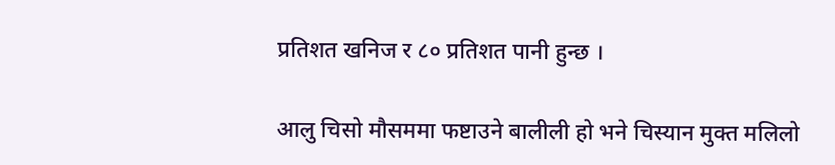प्रतिशत खनिज र ८० प्रतिशत पानी हुन्छ ।

आलु चिसो मौसममा फष्टाउने बालीली हो भने चिस्यान मुक्त मलिलो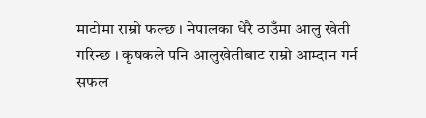माटोमा राम्रो फल्छ । नेपालका धेरै ठाउँमा आलु खेती गरिन्छ । कृषकले पनि आलुखेतीबाट राम्रो आम्दान गर्न सफल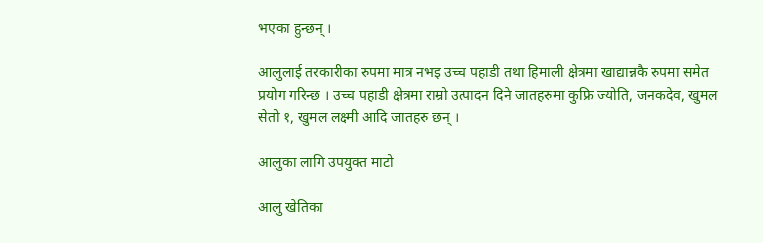भएका हुन्छन् ।

आलुलाई तरकारीका रुपमा मात्र नभइ उच्च पहाडी तथा हिमाली क्षेत्रमा खाद्यान्नकै रुपमा समेत प्रयोग गरिन्छ । उच्च पहाडी क्षेत्रमा राम्रो उत्पादन दिने जातहरुमा कुफ्रि ज्योति, जनकदेव, खुमल सेतो १, खुमल लक्ष्मी आदि जातहरु छन् ।

आलुका लागि उपयुक्त माटो

आलु खेतिका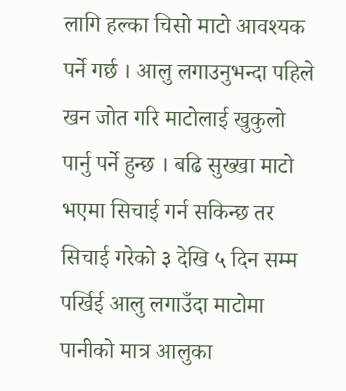लागि हल्का चिसो माटो आवश्यक पर्ने गर्छ । आलु लगाउनुभन्दा पहिले खन जोत गरि माटोलाई खुकुलो पार्नु पर्ने हुन्छ । बढि सुख्खा माटो भएमा सिचाई गर्न सकिन्छ तर सिचाई गरेको ३ देखि ५ दिन सम्म पर्खिई आलु लगाउँदा माटोमा पानीको मात्र आलुका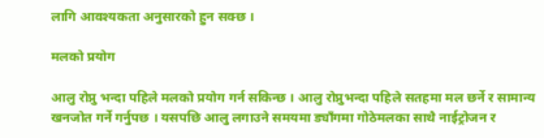लागि आवश्यकता अनुसारको हुन सक्छ ।

मलको प्रयोग

आलु रोप्नु भन्दा पहिले मलको प्रयोग गर्न सकिन्छ । आलु रोप्नुभन्दा पहिले सतहमा मल छर्ने र सामान्य खनजोत गर्ने गर्नुपछ । यसपछि आलु लगाउने समयमा ड्याँगमा गोठेमलका साथै नाईट्रोजन र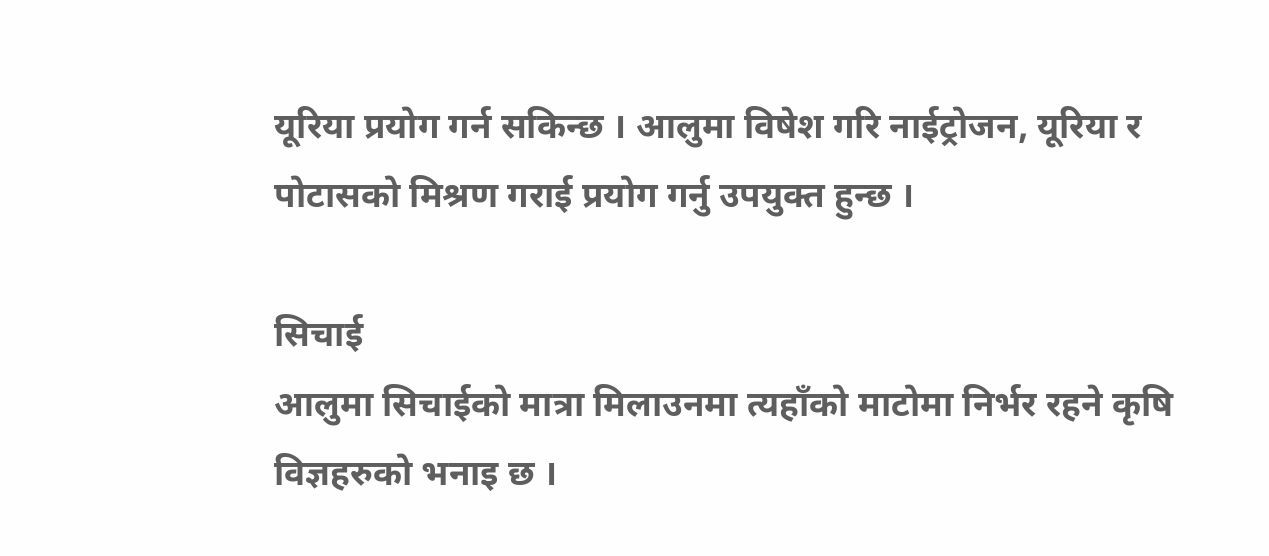यूरिया प्रयोग गर्न सकिन्छ । आलुमा विषेश गरि नाईट्रोजन, यूरिया र पोटासको मिश्रण गराई प्रयोग गर्नु उपयुक्त हुन्छ ।

सिचाई
आलुमा सिचाईको मात्रा मिलाउनमा त्यहाँको माटोमा निर्भर रहने कृषि विज्ञहरुको भनाइ छ ।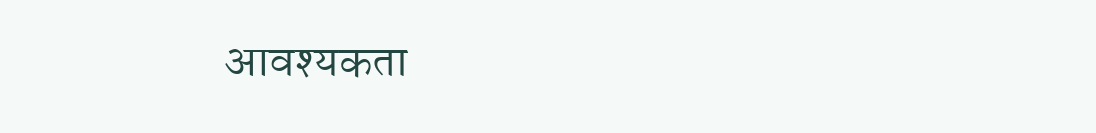आवश्यकता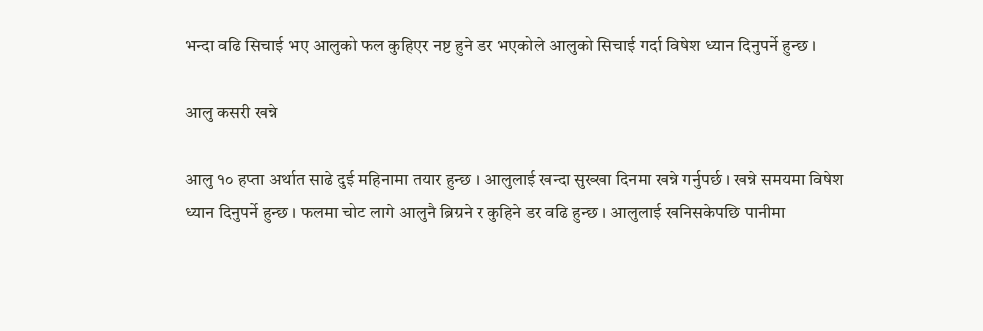भन्दा वढि सिचाई भए आलुको फल कुहिएर नष्ट हुने डर भएकोले आलुको सिचाई गर्दा विषेश ध्यान दिनुपर्ने हुन्छ ।

आलु कसरी खन्ने

आलु १० हप्ता अर्थात साढे दुई महिनामा तयार हुन्छ । आलुलाई खन्दा सुख्खा दिनमा खन्ने गर्नुपर्छ । खन्ने समयमा विषेश ध्यान दिनुपर्ने हुन्छ । फलमा चोट लागे आलुनै ब्रिग्रने र कुहिने डर वढि हुन्छ । आलुलाई खनिसकेपछि पानीमा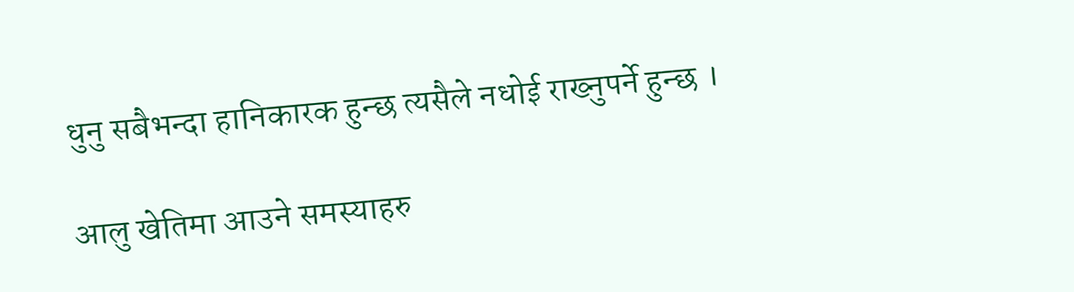धुनु सबैभन्दा हानिकारक हुन्छ त्यसैले नधोई राख्नुपर्ने हुन्छ ।

आलु खेतिमा आउने समस्याहरु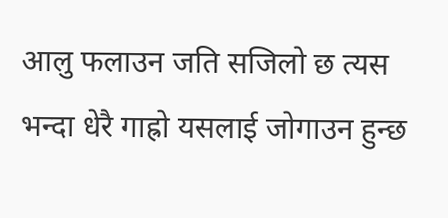आलु फलाउन जति सजिलो छ त्यस भन्दा धेरै गाह्रो यसलाई जोगाउन हुन्छ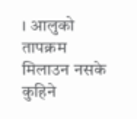। आलुको तापक्रम मिलाउन नसके कुहिने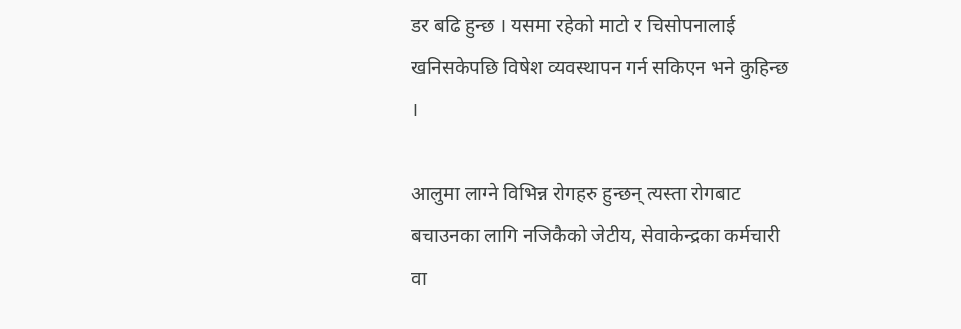डर बढि हुन्छ । यसमा रहेको माटो र चिसोपनालाई खनिसकेपछि विषेश व्यवस्थापन गर्न सकिएन भने कुहिन्छ ।

आलुमा लाग्ने विभिन्न रोगहरु हुन्छन् त्यस्ता रोगबाट बचाउनका लागि नजिकैको जेटीय, सेवाकेन्द्रका कर्मचारी वा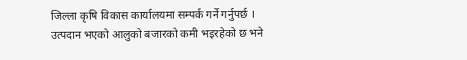जिल्ला कृषि विकास कार्यालयमा सम्पर्क गर्ने गर्नुपर्छ । उत्पदान भएको आलुको बजारको कमी भइरहेको छ भने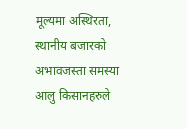मूल्यमा अस्थिरता, स्थानीय बजारको अभावजस्ता समस्या आलु किसानहरुले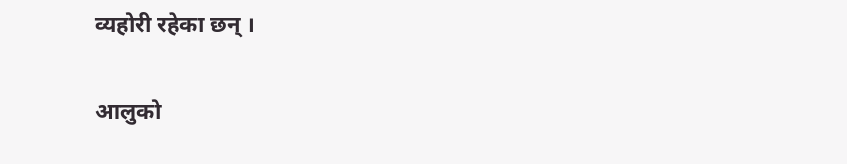व्यहोरी रहेका छन् ।

आलुको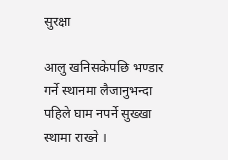सुरक्षा

आलु खनिसकेपछि भण्डार गर्ने स्थानमा लैजानुभन्दा पहिले घाम नपर्ने सुख्खा स्थामा राख्ने ।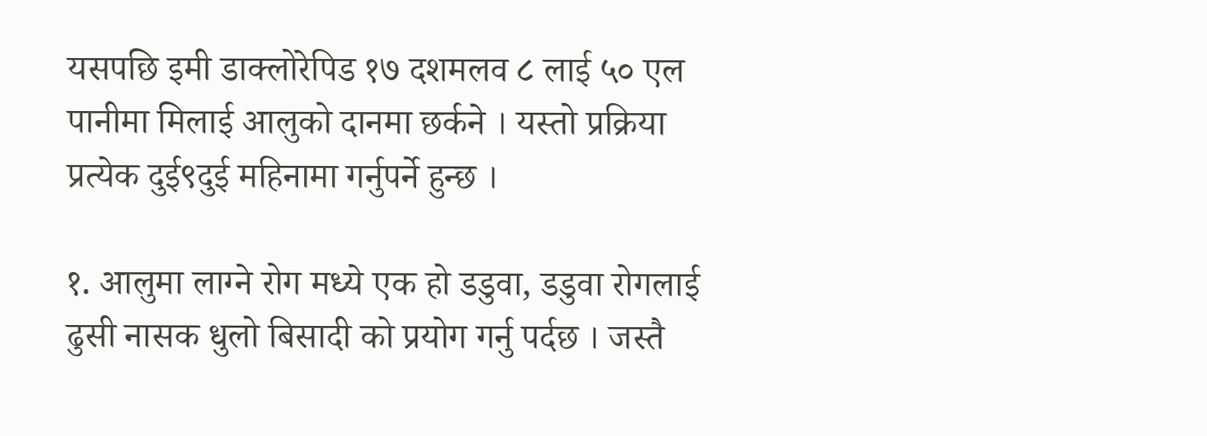यसपछि इमी डाक्लोरेपिड १७ दशमलव ८ लाई ५० एल पानीमा मिलाई आलुको दानमा छर्कने । यस्तो प्रक्रिया प्रत्येक दुई९दुई महिनामा गर्नुपर्ने हुन्छ ।

१. आलुमा लाग्ने रोग मध्ये एक हो डडुवा, डडुवा रोगलाई ढुसी नासक धुलो बिसादी को प्रयोग गर्नु पर्दछ । जस्तै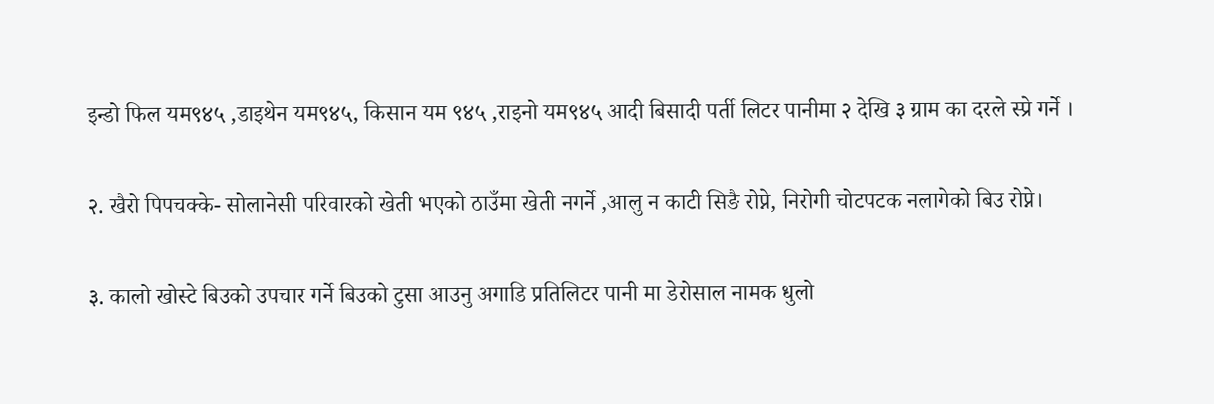इन्डो फिल यम९४५ ,डाइथेन यम९४५, किसान यम ९४५ ,राइनो यम९४५ आदी बिसादी पर्ती लिटर पानीमा २ देखि ३ ग्राम का दरले स्प्रे गर्ने ।

२. खैरो पिपचक्के- सोलानेसी परिवारको खेती भएको ठाउँमा खेती नगर्ने ,आलु न काटी सिङै रोप्ने, निरोगी चोटपटक नलागेको बिउ रोप्ने।

३. कालो खोस्टे बिउको उपचार गर्ने बिउको टुसा आउनु अगाडि प्रतिलिटर पानी मा डेरोसाल नामक धुलो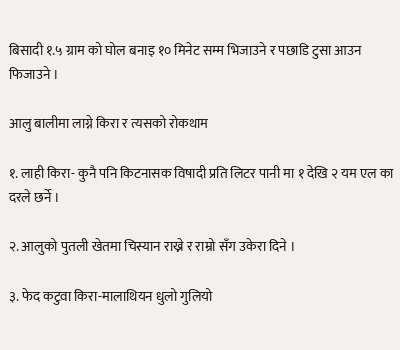बिसादी १.५ ग्राम को घोल बनाइ १० मिनेट सम्म भिजाउने र पछाडि टुसा आउन फिजाउने ।

आलु बालीमा लाग्ने किरा र त्यसको रोकथाम

१. लाही किरा- कुनै पनि किटनासक विषादी प्रति लिटर पानी मा १ देखि २ यम एल का दरले छर्ने ।

२. आलुको पुतली खेतमा चिस्यान राख्ने र राम्रो सँग उकेरा दिने ।

३. फेद कटुवा किरा-मालाथियन धुलो गुलियो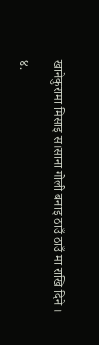खानेकुरामा मिसाइ स।साना गोली बनाइ ठाउँ ठाउँ मा राखि दिने ।

४.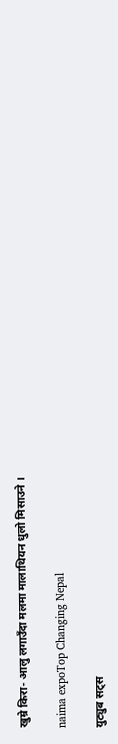खुम्रे किरा- आलु लगाउँदा मलमा मालाथियन धुलो मिसाउने ।

naima expoTop Changing Nepal

युट्युब सट्स